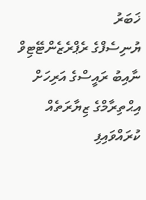ޚަބަރު
ޔުނިސެފްގެ ރެޕްރެޒެންޓޭޓިވް ނާއިބު ރައީސްގެ އަރިހަށް އިޙްތިރާމްގެ ޒިޔާރަތެއް ކުރައްވައިފި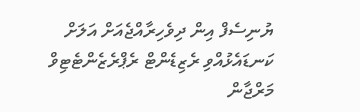ޔުނިސެފް އިން ދިވެހިރާއްޖެއަށް އަލަށް ކަނޑައެޅުއްވި ރެޒިޑެންޓް ރެޕްރެޒެންޓެޓިވް މަރްޖާން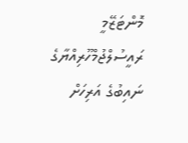މޮންޓަޒޭމީ ރައީސުލްޖުމްހޫރިއްޔާގެ ނައިބުގެ އަރިހަށް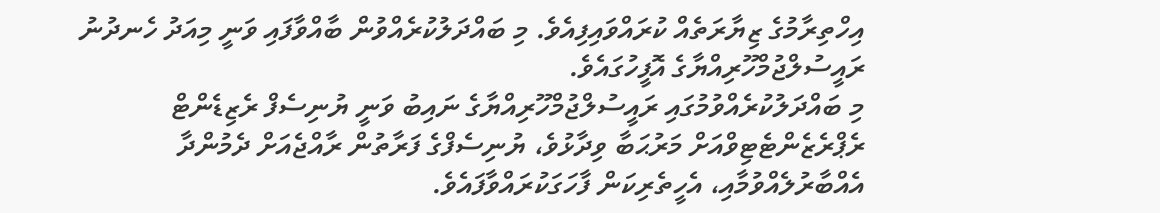އިހްތިރާމުގެ ޒިޔާރަތެއް ކުރައްވައިފިއެވެ. މި ބައްދަލުކުރެއްވުން ބާއްވާފައި ވަނީ މިއަދު ހެނދުނު ރައީސުލްޖުމްހޫރިއްޔާގެ އޮފީހުގައެވެ.
މި ބައްދަލުކުރެއްވުމުގައި ރައީސުލްޖުމްހޫރިއްޔާގެ ނައިބު ވަނީ ޔުނިސެފް ރެޒިޑެންޓް ރެޕްރެޒެންޓެޓިވްއަށް މަރުޙަބާ ވިދާޅުވެ، ޔުނިސެފްގެ ފަރާތުން ރާއްޖެއަށް ދެމުންދާ އެއްބާރުލެއްވުމާއި، އެހީތެރިކަން ފާހަގަކުރައްވާފައެވެ.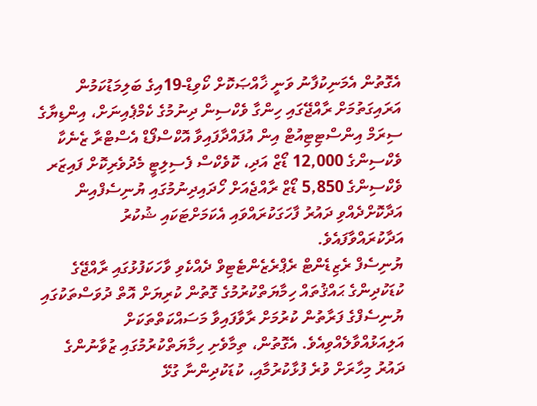އެގޮތުން އެމަނިކުފާނު ވަނީ ޚާއްޞަކޮށް ކޯވިޑް-19އިގެ ބަލިމަޑުކަމުން އަރައިގަތުމަށް ރާއްޖޭގައި ހިންގާ ވެކްސިން ދިނުމުގެ ކެމްޕެއިނަށް، އިންޑިޔާގެ ސިރަމް އިންސްޓިޓިއުޓް އިން އުފައްދާފައިވާ އޮކްސްފޯޑް އެސްޓްރާ ޒެނެކާ ވެކްސިންގެ 12,000 ޑޯޒް އަދި، ކޮވެކްސް ފެސިލިޓީ މެދުވެރިކޮށް ފައިޒަރ ވެކްސިންގެ 5,850 ޑޯޒް ރާއްޖެއަށް ހޯދައިދިނުމުގައި ޔުނިސެފްއިން އަދާކޮށްދެއްވި ދައުރު ފާހަގަކުރައްވައި އެކަމަށްޓަކައި ޝުކުރު އަދާކުރައްވާފައެވެ.
ޔުނިސެފް ރެޒިޑެންޓް ރެޕްރެޒެންޓެޓިވް ދެއްކެވި ވާހަކަފުޅުގައި ރާއްޖޭގެ ކުޑަކުދިންގެ ޙައްޤުތައް ހިމާޔަތްކުރުމުގެ ގޮތުން ކުރިޔަށް އޮތް ދުވަސްތަކުގައި ޔުނިސެފްގެ ފަރާތުން ކުރުމަށް ރާވާފައިވާ މަސައްކަތްތަކަށް އަލިއަޅުއްވާލެއްވިއެވެ. އެގޮތުން، ތިމާވެށި ހިމާޔަތްކުރުމުގައި ޒުވާނުންގެ ދައުރު މިހާރަށް ވުރެ ފުޅާކުރުމާއި، ކުޑަކުދިންނާ ގުޅޭ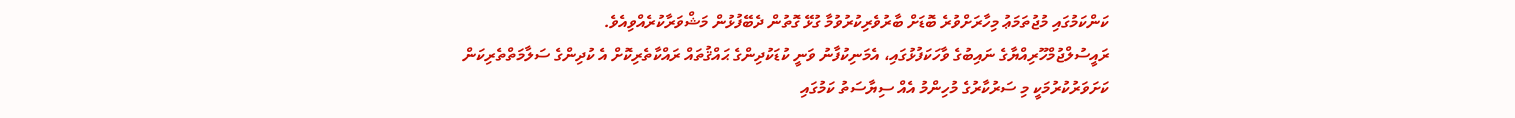ކަންކަމުގައި މުޖުތަމަޢު މިހާރަށްވުރެ ބޮޑަށް ބާރުވެރިކުރުވުމާ ގުޅޭ ގޮތުން ދެބޭފުޅުން މަޝްވަރާކުރެއްވިއެވެ.
ރައީސުލްޖުމްހޫރިއްޔާގެ ނައިބުގެ ވާހަކަފުޅުގައި، އެމަނިކުފާނު ވަނީ ކުޑަކުދިންގެ ޙައްޤުތައް ރައްކާތެރިކޮށް އެ ކުދިންގެ ސަލާމަތްތެރިކަން ކަށަވަރުކުރުމަކީ މި ސަރުކާރުގެ މުހިންމު އެއް ސިޔާސަތު ކަމުގައި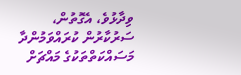ވިދާޅުވެ، އެގޮތުން، ސަރުކާރުން ކުރައްވަމުންދާ މަސައްކަތްތަކުގެ މައްޗަށް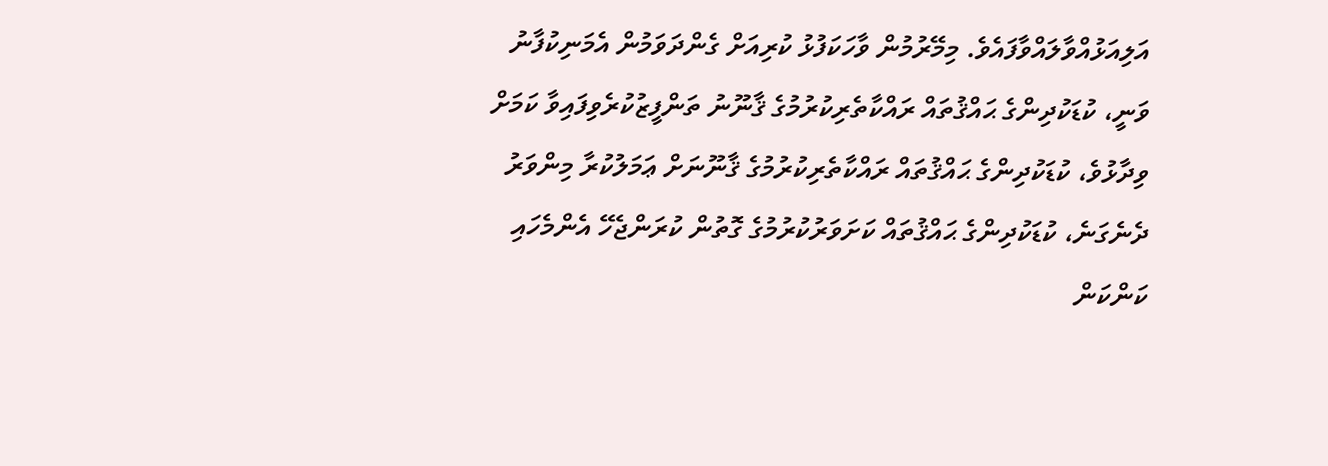އަލިއަޅުއްވާލައްވާފައެވެ. މިމޭރުމުން ވާހަކަފުޅު ކުރިއަށް ގެންދަވަމުން އެމަނިކުފާނު ވަނީ، ކުޑަކުދިންގެ ޙައްޤުތައް ރައްކާތެރިކުރުމުގެ ޤާނޫނު ތަންފީޒުކުރެވިފައިވާ ކަމަށް ވިދާޅުވެ، ކުޑަކުދިންގެ ޙައްޤުތައް ރައްކާތެރިކުރުމުގެ ޤާނޫނަށް ޢަމަލުކުރާ މިންވަރު ދެނެގަނެ، ކުޑަކުދިންގެ ޙައްޤުތައް ކަށަވަރުކުރުމުގެ ގޮތުން ކުރަންޖެހޭ އެންމެހައި ކަންކަން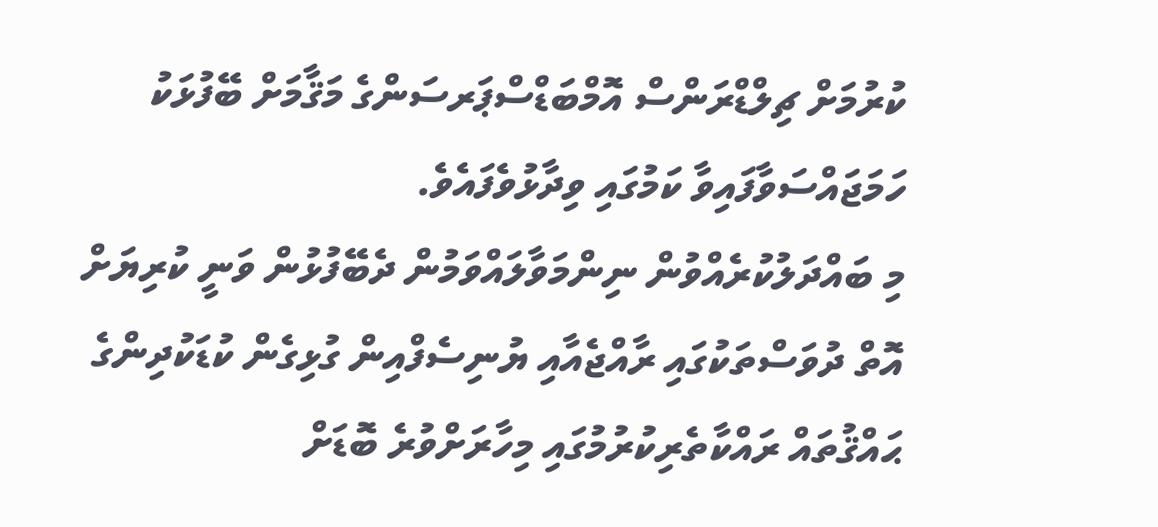ކުރުމަށް ޗިލްޑްރަންސް އޮމްބަޑްސްޕަރސަންގެ މަޤާމަށް ބޭފުޅަކު ހަމަޖައްސަވާފައިވާ ކަމުގައި ވިދާޅުވެފައެވެ.
މި ބައްދަލުކުރެއްވުން ނިންމަވާލައްވަމުން ދެބޭފުޅުން ވަނީ ކުރިޔަށް އޮތް ދުވަސްތަކުގައި ރާއްޖެއާއި ޔުނިސެފްއިން ގުޅިގެން ކުޑަކުދިންގެ ޙައްޤުތައް ރައްކާތެރިކުރުމުގައި މިހާރަށްވުރެ ބޮޑަށް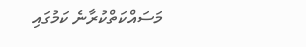މަސައްކަތްކުރާނެ ކަމުގައި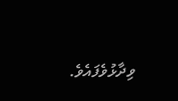ވިދާޅުވެފައެވެ.